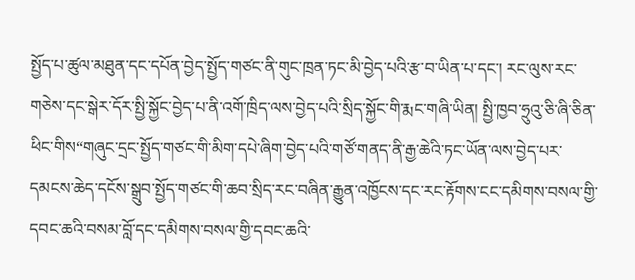སྤྱོད་པ་ཚུལ་མཐུན་དང་དཔོན་བྱེད་སྤྱོད་གཙང་ནི་གུང་ཁྲན་ཏང་མི་བྱེད་པའི་རྩ་བ་ཡིན་པ་དང་། རང་ལུས་རང་གཅེས་དང་སྒེར་དོར་སྤྱི་སྐྱོང་བྱེད་པ་ནི་འགོ་ཁྲིད་ལས་བྱེད་པའི་སྲིད་སྐྱོང་གི་རྨང་གཞི་ཡིན། སྤྱི་ཁྱབ་ཧྲུའུ་ཅི་ཞི་ཅིན་ཕིང་གིས“གཞུང་དྲང་སྤྱོད་གཙང་གི་མིག་དཔེ་ཞིག་བྱེད་པའི་གཙོ་གནད་ནི་རྒྱ་ཆེའི་ཏང་ཡོན་ལས་བྱེད་པར་དམངས་ཆེད་དངོས་སྒྲུབ་སྤྱོད་གཙང་གི་ཆབ་སྲིད་རང་བཞིན་རྒྱུན་འཁྱོངས་དང་རང་རྟོགས་ངང་དམིགས་བསལ་གྱི་དབང་ཆའི་བསམ་བློ་དང་དམིགས་བསལ་གྱི་དབང་ཆའི་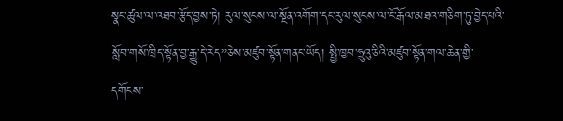སྣང་ཚུལ་ལ་འཐབ་རྩོད་བྱས་ཏེ། རུལ་སུངས་ལ་སྔོན་འགོག་དང་རུལ་སུངས་ལ་ངོ་རྒོལ་མཐའ་གཅིག་ཏུ་བྱེད་པའི་སློབ་གསོ་ཁྲིད་སྟོན་བྱ་རྒྱུ་དེ་རེད”ཅེས་མཛུབ་སྟོན་གནང་ཡོད། སྤྱི་ཁྱབ་ཧྲུའུ་ཅིའི་མཛུབ་སྟོན་གལ་ཆེན་གྱི་དགོངས་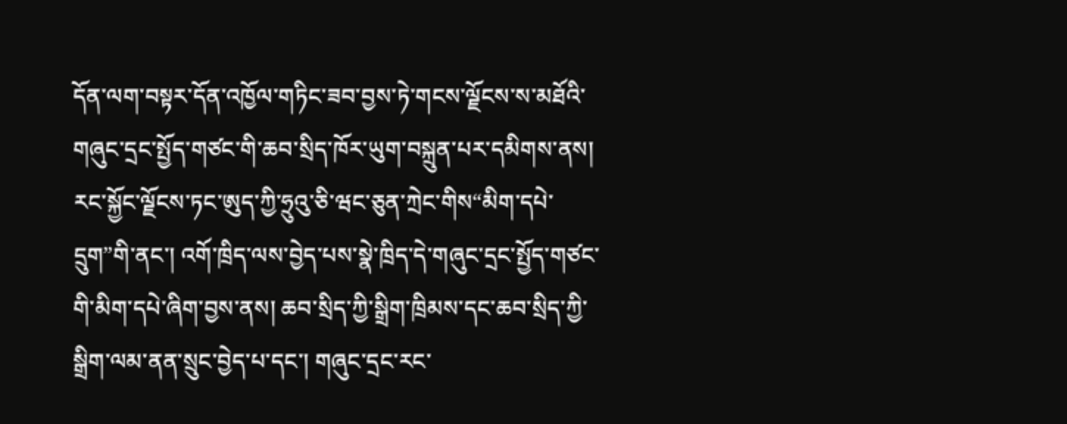དོན་ལག་བསྟར་དོན་འཁྱོལ་གཏིང་ཟབ་བྱས་ཏེ་གངས་ལྗོངས་ས་མཐོའི་གཞུང་དྲང་སྤྱོད་གཙང་གི་ཆབ་སྲིད་ཁོར་ཡུག་བསྐྲུན་པར་དམིགས་ནས། རང་སྐྱོང་ལྗོངས་ཏང་ཨུད་ཀྱི་ཧྲུའུ་ཅི་ཝང་ཅུན་ཀྲེང་གིས“མིག་དཔེ་དྲུག”གི་ནང་། འགོ་ཁྲིད་ལས་བྱེད་པས་སྣེ་ཁྲིད་དེ་གཞུང་དྲང་སྤྱོད་གཙང་གི་མིག་དཔེ་ཞིག་བྱས་ནས། ཆབ་སྲིད་ཀྱི་སྒྲིག་ཁྲིམས་དང་ཆབ་སྲིད་ཀྱི་སྒྲིག་ལམ་ནན་སྲུང་བྱེད་པ་དང་། གཞུང་དྲང་རང་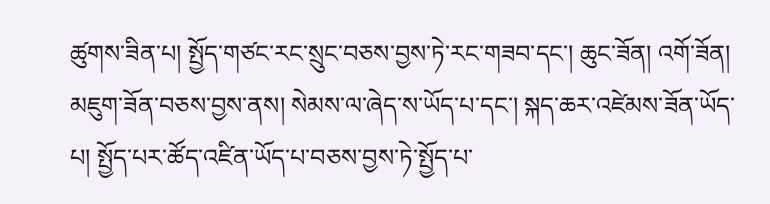ཚུགས་ཟིན་པ། སྤྱོད་གཙང་རང་སྲུང་བཅས་བྱས་ཏེ་རང་གཟབ་དང་། ཆུང་ཟོན། འགོ་ཟོན། མཇུག་ཟོན་བཅས་བྱས་ནས། སེམས་ལ་ཞེད་ས་ཡོད་པ་དང་། སྐད་ཆར་འཛེམས་ཟོན་ཡོད་པ། སྤྱོད་པར་ཚོད་འཛིན་ཡོད་པ་བཅས་བྱས་ཏེ་སྤྱོད་པ་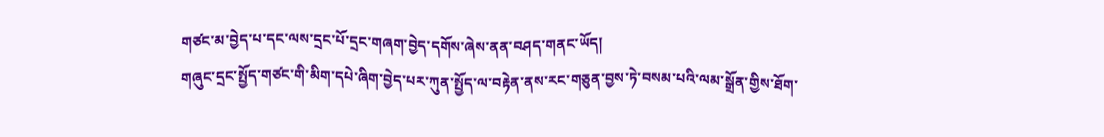གཙང་མ་བྱེད་པ་དང་ལས་དྲང་པོ་དྲང་གཞག་བྱེད་དགོས་ཞེས་ནན་བཤད་གནང་ཡོད།
གཞུང་དྲང་སྤྱོད་གཙང་གི་མིག་དཔེ་ཞིག་བྱེད་པར་ཀུན་སྤྱོད་ལ་བརྟེན་ནས་རང་གཅུན་བྱས་ཏེ་བསམ་པའི་ལམ་སྒྲོན་གྱིས་ཐོག་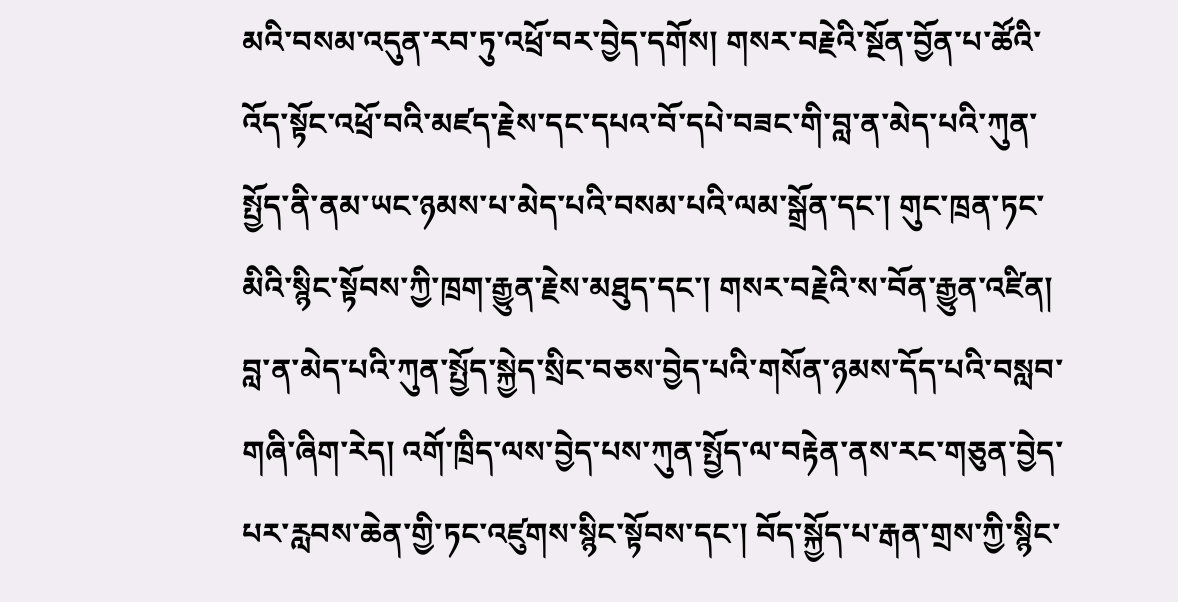མའི་བསམ་འདུན་རབ་ཏུ་འཕྲོ་བར་བྱེད་དགོས། གསར་བརྗེའི་སྔོན་བྱོན་པ་ཚོའི་འོད་སྟོང་འཕྲོ་བའི་མཛད་རྗེས་དང་དཔའ་བོ་དཔེ་བཟང་གི་བླ་ན་མེད་པའི་ཀུན་སྤྱོད་ནི་ནམ་ཡང་ཉམས་པ་མེད་པའི་བསམ་པའི་ལམ་སྒྲོན་དང་། གུང་ཁྲན་ཏང་མིའི་སྙིང་སྟོབས་ཀྱི་ཁྲག་རྒྱུན་རྗེས་མཐུད་དང་། གསར་བརྗེའི་ས་བོན་རྒྱུན་འཛིན། བླ་ན་མེད་པའི་ཀུན་སྤྱོད་སྐྱེད་སྲིང་བཅས་བྱེད་པའི་གསོན་ཉམས་དོད་པའི་བསླབ་གཞི་ཞིག་རེད། འགོ་ཁྲིད་ལས་བྱེད་པས་ཀུན་སྤྱོད་ལ་བརྟེན་ནས་རང་གཅུན་བྱེད་པར་རླབས་ཆེན་གྱི་ཏང་འཛུགས་སྙིང་སྟོབས་དང་། བོད་སྐྱོད་པ་རྒན་གྲས་ཀྱི་སྙིང་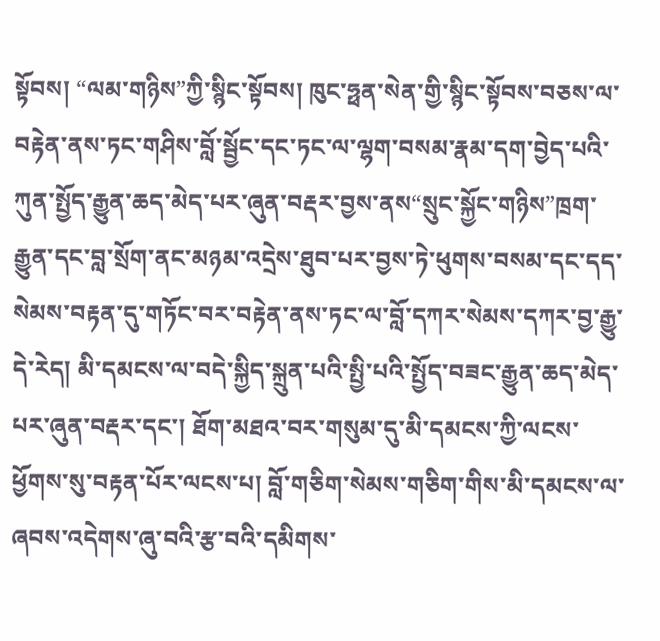སྟོབས། “ལམ་གཉིས”ཀྱི་སྙིང་སྟོབས། ཁུང་ཧྥན་སེན་གྱི་སྙིང་སྟོབས་བཅས་ལ་བརྟེན་ནས་ཏང་གཤིས་བློ་སྦྱོང་དང་ཏང་ལ་ལྷག་བསམ་རྣམ་དག་བྱེད་པའི་ཀུན་སྤྱོད་རྒྱུན་ཆད་མེད་པར་ཞུན་བརྡར་བྱས་ནས“སྲུང་སྐྱོང་གཉིས”ཁྲག་རྒྱུན་དང་བླ་སྲོག་ནང་མཉམ་འདྲེས་ཐུབ་པར་བྱས་ཏེ་ཕུགས་བསམ་དང་དད་སེམས་བརྟན་དུ་གཏོང་བར་བརྟེན་ནས་ཏང་ལ་བློ་དཀར་སེམས་དཀར་བྱ་རྒྱུ་དེ་རེད། མི་དམངས་ལ་བདེ་སྐྱིད་སྐྲུན་པའི་སྤྱི་པའི་སྤྱོད་བཟང་རྒྱུན་ཆད་མེད་པར་ཞུན་བརྡར་དང་། ཐོག་མཐའ་བར་གསུམ་དུ་མི་དམངས་ཀྱི་ལངས་ཕྱོགས་སུ་བརྟན་པོར་ལངས་པ། བློ་གཅིག་སེམས་གཅིག་གིས་མི་དམངས་ལ་ཞབས་འདེགས་ཞུ་བའི་རྩ་བའི་དམིགས་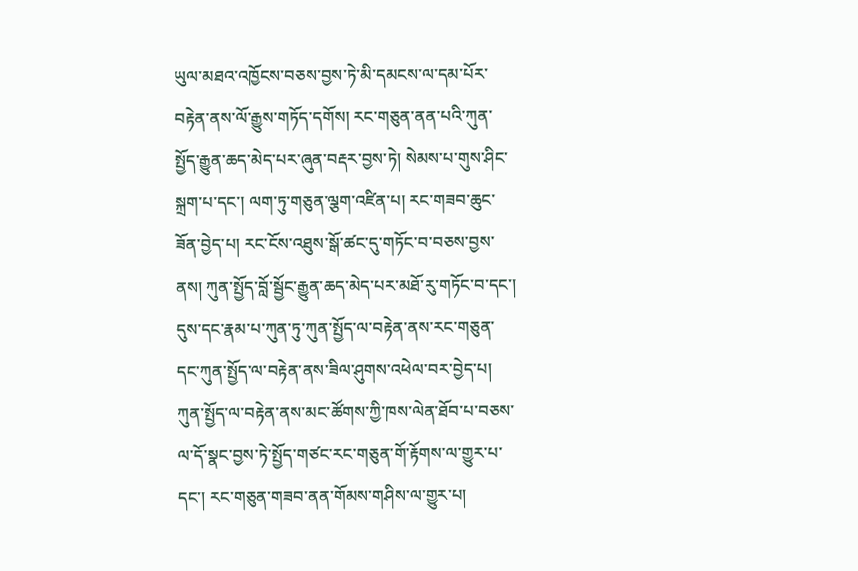ཡུལ་མཐའ་འཁྱོངས་བཅས་བྱས་ཏེ་མི་དམངས་ལ་དམ་པོར་བརྟེན་ནས་ལོ་རྒྱུས་གཏོད་དགོས། རང་གཅུན་ནན་པའི་ཀུན་སྤྱོད་རྒྱུན་ཆད་མེད་པར་ཞུན་བརྡར་བྱས་ཏེ། སེམས་པ་གུས་ཤིང་སྐྲག་པ་དང་། ལག་ཏུ་གཅུན་ལྕག་འཛིན་པ། རང་གཟབ་ཆུང་ཟོན་བྱེད་པ། རང་ངོས་འཐུས་སྒོ་ཚང་དུ་གཏོང་བ་བཅས་བྱས་ནས། ཀུན་སྤྱོད་བློ་སྦྱོང་རྒྱུན་ཆད་མེད་པར་མཐོ་རུ་གཏོང་བ་དང་། དུས་དང་རྣམ་པ་ཀུན་ཏུ་ཀུན་སྤྱོད་ལ་བརྟེན་ནས་རང་གཅུན་དང་ཀུན་སྤྱོད་ལ་བརྟེན་ནས་ཟིལ་ཤུགས་འཕེལ་བར་བྱེད་པ། ཀུན་སྤྱོད་ལ་བརྟེན་ནས་མང་ཚོགས་ཀྱི་ཁས་ལེན་ཐོབ་པ་བཅས་ལ་དོ་སྣང་བྱས་ཏེ་སྤྱོད་གཙང་རང་གཅུན་གོ་རྟོགས་ལ་གྱུར་པ་དང་། རང་གཅུན་གཟབ་ནན་གོམས་གཤིས་ལ་གྱུར་པ།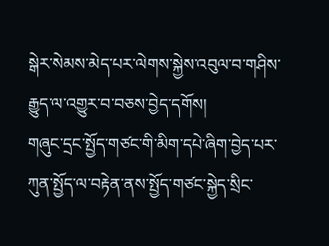སྒེར་སེམས་མེད་པར་ལེགས་སྐྱེས་འབུལ་བ་གཤིས་རྒྱུད་ལ་འགྱུར་བ་བཅས་བྱེད་དགོས།
གཞུང་དྲང་སྤྱོད་གཙང་གི་མིག་དཔེ་ཞིག་བྱེད་པར་ཀུན་སྤྱོད་ལ་བརྟེན་ནས་སྤྱོད་གཙང་སྐྱེད་སྲིང་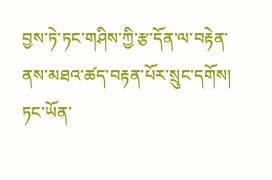བྱས་ཏེ་ཏང་གཤིས་ཀྱི་རྩ་དོན་ལ་བརྟེན་ནས་མཐའ་ཚད་བརྟན་པོར་སྲུང་དགོས། ཏང་ཡོན་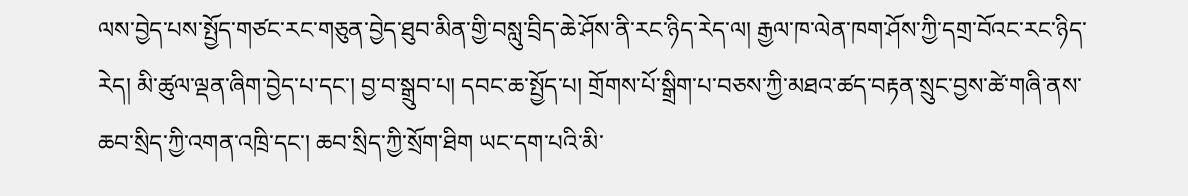ལས་བྱེད་པས་སྤྱོད་གཙང་རང་གཅུན་བྱེད་ཐུབ་མིན་གྱི་བསླུ་བྲིད་ཆེ་ཤོས་ནི་རང་ཉིད་རེད་ལ། རྒྱལ་ཁ་ལེན་ཁག་ཤོས་ཀྱི་དགྲ་བོའང་རང་ཉིད་རེད། མི་ཚུལ་ལྡན་ཞིག་བྱེད་པ་དང་། བྱ་བ་སྒྲུབ་པ། དབང་ཆ་སྤྱོད་པ། གྲོགས་པོ་སྒྲིག་པ་བཅས་ཀྱི་མཐའ་ཚད་བརྟན་སྲུང་བྱས་ཚེ་གཞི་ནས་ཆབ་སྲིད་ཀྱི་འགན་འཁྲི་དང་། ཆབ་སྲིད་ཀྱི་སྲོག་ཐིག ཡང་དག་པའི་མི་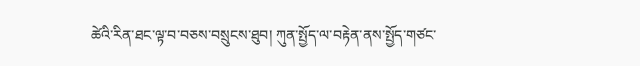ཚེའི་རིན་ཐང་ལྟ་བ་བཅས་བསྲུངས་ཐུབ། ཀུན་སྤྱོད་ལ་བརྟེན་ནས་སྤྱོད་གཙང་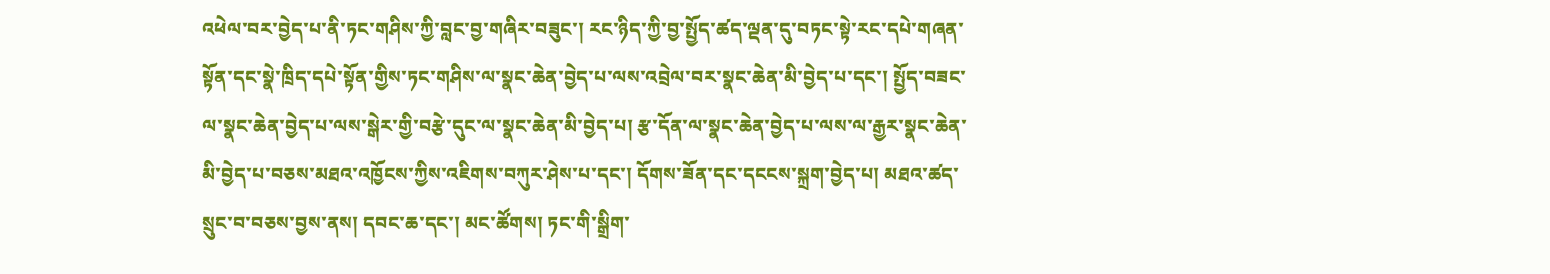འཕེལ་བར་བྱེད་པ་ནི་ཏང་གཤིས་ཀྱི་བླང་བྱ་གཞིར་བཟུང་། རང་ཉིད་ཀྱི་བྱ་སྤྱོད་ཚད་ལྡན་དུ་བཏང་སྟེ་རང་དཔེ་གཞན་སྟོན་དང་སྣེ་ཁྲིད་དཔེ་སྟོན་གྱིས་ཏང་གཤིས་ལ་སྣང་ཆེན་བྱེད་པ་ལས་འབྲེལ་བར་སྣང་ཆེན་མི་བྱེད་པ་དང་། སྤྱོད་བཟང་ལ་སྣང་ཆེན་བྱེད་པ་ལས་སྒེར་གྱི་བརྩེ་དུང་ལ་སྣང་ཆེན་མི་བྱེད་པ། རྩ་དོན་ལ་སྣང་ཆེན་བྱེད་པ་ལས་ལ་རྒྱར་སྣང་ཆེན་མི་བྱེད་པ་བཅས་མཐའ་འཁྱོངས་ཀྱིས་འཇིགས་བཀུར་ཤེས་པ་དང་། དོགས་ཟོན་དང་དངངས་སྐྲག་བྱེད་པ། མཐའ་ཚད་སྲུང་བ་བཅས་བྱས་ནས། དབང་ཆ་དང་། མང་ཚོགས། ཏང་གི་སྒྲིག་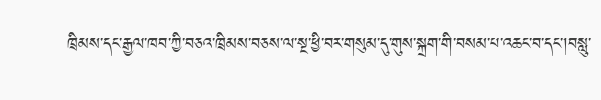ཁྲིམས་དང་རྒྱལ་ཁབ་ཀྱི་བཅའ་ཁྲིམས་བཅས་ལ་སྔ་ཕྱི་བར་གསུམ་དུ་གུས་སྐྲག་གི་བསམ་པ་འཆང་བ་དང་།བསླུ་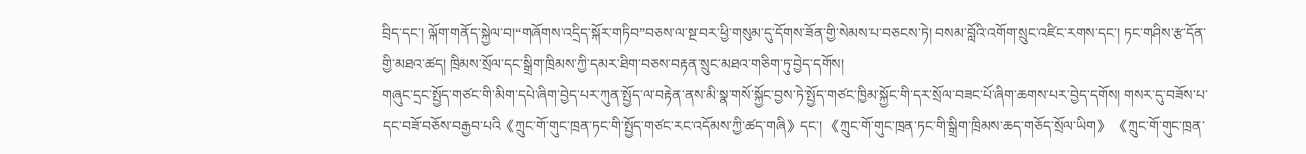བྲིད་དང་། ལྐོག་གནོད་སྐྱེལ་བ།“གཞོགས་འདྲིད་སྐོར་གཏིབ”བཅས་ལ་སྔ་བར་ཕྱི་གསུམ་དུ་དོགས་ཟོན་གྱི་སེམས་པ་བཅངས་ཏེ། བསམ་བློའི་འགོག་སྲུང་འཛིང་རགས་དང་། ཏང་གཤིས་རྩ་དོན་གྱི་མཐའ་ཚད། ཁྲིམས་སྲོལ་དང་སྒྲིག་ཁྲིམས་ཀྱི་དམར་ཐིག་བཅས་བརྟན་སྲུང་མཐའ་གཅིག་ཏུ་བྱེད་དགོས།
གཞུང་དྲང་སྤྱོད་གཙང་གི་མིག་དཔེ་ཞིག་བྱེད་པར་ཀུན་སྤྱོད་ལ་བརྟེན་ནས་མི་སྣ་གསོ་སྐྱོང་བྱས་ཏེ་སྤྱོད་གཙང་ཁྱིམ་སྐྱོང་གི་དར་སྲོལ་བཟང་པོ་ཞིག་ཆགས་པར་བྱེད་དགོས། གསར་དུ་བཟོས་པ་དང་བཟོ་བཅོས་བརྒྱབ་པའི《ཀྲུང་གོ་གུང་ཁྲན་ཏང་གི་སྤྱོད་གཙང་རང་འདོམས་ཀྱི་ཚད་གཞི》དང་། 《ཀྲུང་གོ་གུང་ཁྲན་ཏང་གི་སྒྲིག་ཁྲིམས་ཆད་གཅོད་སྲོལ་ཡིག》 《ཀྲུང་གོ་གུང་ཁྲན་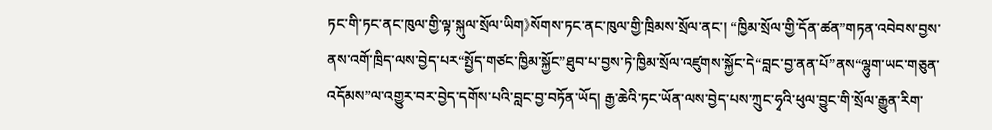ཏང་གི་ཏང་ནང་ཁུལ་གྱི་ལྟ་སྐུལ་སྲོལ་ཡིག》སོགས་ཏང་ནང་ཁུལ་གྱི་ཁྲིམས་སྲོལ་ནང་། “ཁྱིམ་སྲོལ་གྱི་དོན་ཚན”གཏན་འབེབས་བྱས་ནས་འགོ་ཁྲིད་ལས་བྱེད་པར“སྤྱོད་གཙང་ཁྱིམ་སྐྱོང”ཐུབ་པ་བྱས་ཏེ་ཁྱིམ་སྲོལ་འཛུགས་སྐྱོང་དེ“བླང་བྱ་ནན་པོ”ནས“ལྷུག་ཡང་གཅུན་འདོམས”ལ་འགྱུར་བར་བྱེད་དགོས་པའི་བླང་བྱ་བཏོན་ཡོད། རྒྱ་ཆེའི་ཏང་ཡོན་ལས་བྱེད་པས་ཀྲུང་ཧྭའི་ཕུལ་བྱུང་གི་སྲོལ་རྒྱུན་རིག་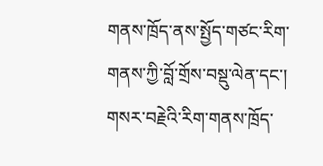གནས་ཁྲོད་ནས་སྤྱོད་གཙང་རིག་གནས་ཀྱི་བློ་གྲོས་བསྡུ་ལེན་དང་། གསར་བརྗེའི་རིག་གནས་ཁྲོད་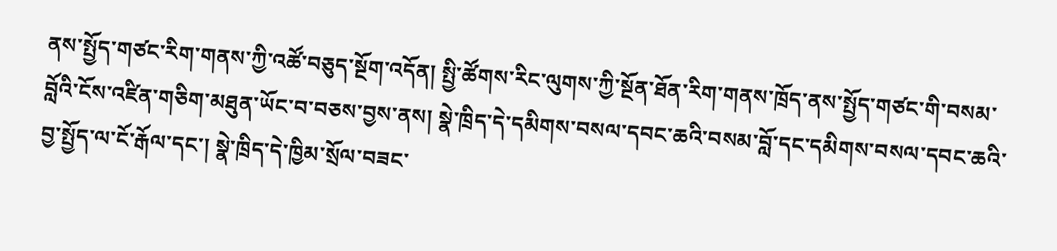ནས་སྤྱོད་གཙང་རིག་གནས་ཀྱི་འཚོ་བཅུད་སྔོག་འདོན། སྤྱི་ཚོགས་རིང་ལུགས་ཀྱི་སྔོན་ཐོན་རིག་གནས་ཁྲོད་ནས་སྤྱོད་གཙང་གི་བསམ་བློའི་ངོས་འཛིན་གཅིག་མཐུན་ཡོང་བ་བཅས་བྱས་ནས། སྣེ་ཁྲིད་དེ་དམིགས་བསལ་དབང་ཆའི་བསམ་བློ་དང་དམིགས་བསལ་དབང་ཆའི་བྱ་སྤྱོད་ལ་ངོ་རྒོལ་དང་། སྣེ་ཁྲིད་དེ་ཁྱིམ་སྲོལ་བཟང་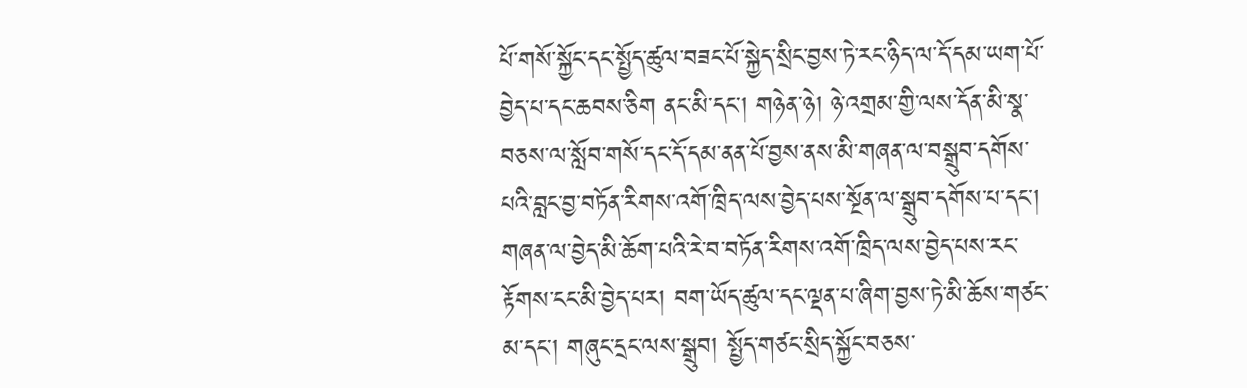པོ་གསོ་སྐྱོང་དང་སྤྱོད་ཚུལ་བཟང་པོ་སྐྱེད་སྲིང་བྱས་ཏེ་རང་ཉིད་ལ་དོ་དམ་ཡག་པོ་བྱེད་པ་དང་ཆབས་ཅིག ནང་མི་དང་། གཉེན་ཉེ། ཉེ་འགྲམ་གྱི་ལས་དོན་མི་སྣ་བཅས་ལ་སློབ་གསོ་དང་དོ་དམ་ནན་པོ་བྱས་ནས་མི་གཞན་ལ་བསྒྲུབ་དགོས་པའི་བླང་བྱ་བཏོན་རིགས་འགོ་ཁྲིད་ལས་བྱེད་པས་སྔོན་ལ་སྒྲུབ་དགོས་པ་དང་། གཞན་ལ་བྱེད་མི་ཆོག་པའི་རེ་བ་བཏོན་རིགས་འགོ་ཁྲིད་ལས་བྱེད་པས་རང་རྟོགས་ངང་མི་བྱེད་པར། བག་ཡོད་ཚུལ་དང་ལྡན་པ་ཞིག་བྱས་ཏེ་མི་ཆོས་གཙང་མ་དང་། གཞུང་དྲང་ལས་སྒྲུབ། སྤྱོད་གཙང་སྲིད་སྐྱོང་བཅས་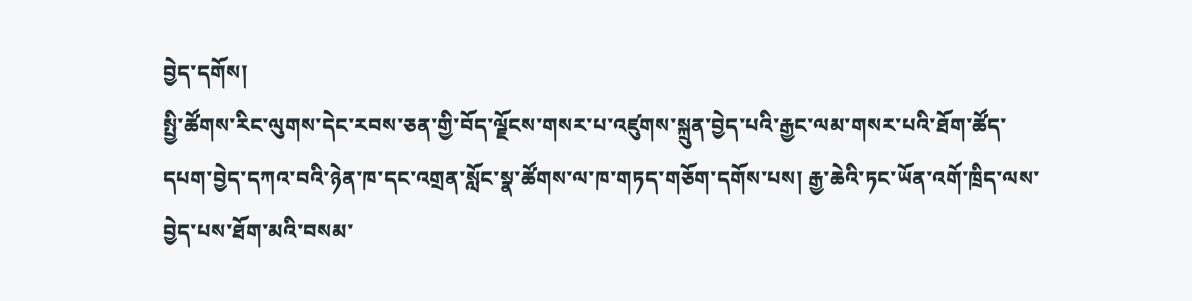བྱེད་དགོས།
སྤྱི་ཚོགས་རིང་ལུགས་དེང་རབས་ཅན་གྱི་བོད་ལྗོངས་གསར་པ་འཛུགས་སྐྲུན་བྱེད་པའི་རྒྱང་ལམ་གསར་པའི་ཐོག་ཚོད་དཔག་བྱེད་དཀའ་བའི་ཉེན་ཁ་དང་འགྲན་སློང་སྣ་ཚོགས་ལ་ཁ་གཏད་གཅོག་དགོས་པས། རྒྱ་ཆེའི་ཏང་ཡོན་འགོ་ཁྲིད་ལས་བྱེད་པས་ཐོག་མའི་བསམ་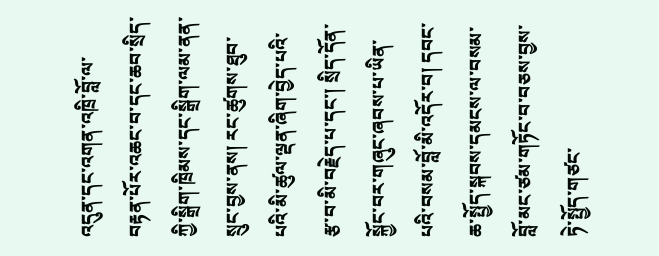འདུན་དང་འགན་འཁྲི་བློ་ལ་བརྟན་པོར་འཆང་བ་དང་ཆབ་སྲིད་ཀྱི་སྒྲིག་ཁྲིམས་དང་སྒྲིག་ལམ་ནན་སྲུང་བྱས་ནས། རང་ཚུགས་ཐུབ་པའི་མི་ཚུལ་ལྡན་ཞིག་བྱེད་པའི་རྩ་བ་མི་བརྗེད་པ་དང་། སྲིད་དོན་སྐྱོང་བར་གཞུང་ཞབས་པ་ཡིན་པའི་བསམ་བློ་མི་འདོར་བ། དབང་ཆ་སྤྱོད་སྐབས་དམངས་ལ་བསམ་བློ་མང་ཙམ་གཏོང་བ་བཅས་བྱས་ཏེ་སྤྱོད་གཙང་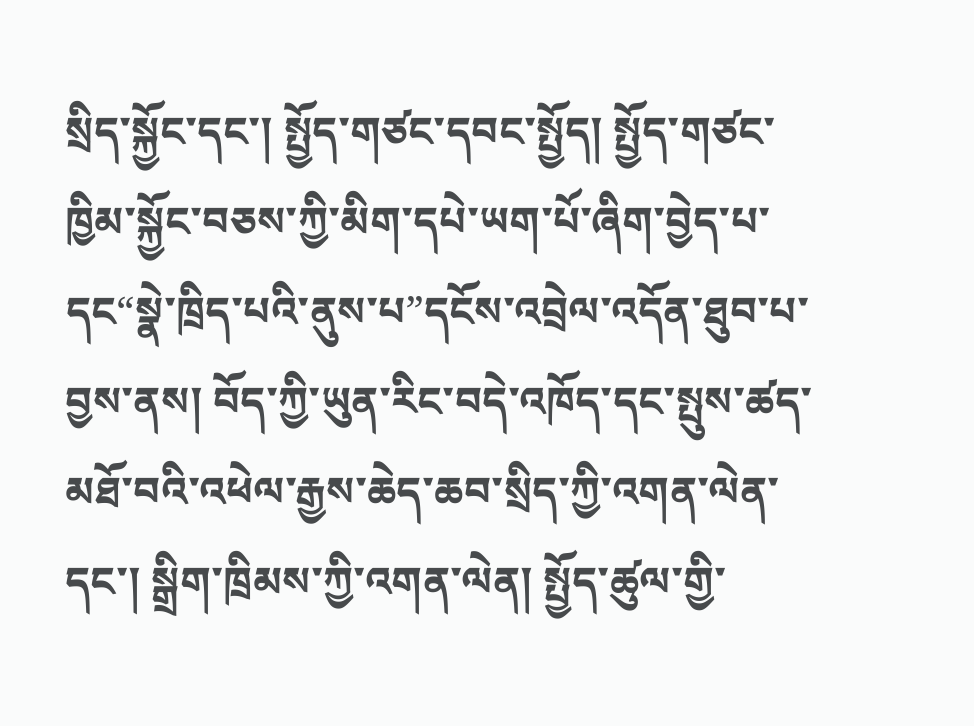སྲིད་སྐྱོང་དང་། སྤྱོད་གཙང་དབང་སྤྱོད། སྤྱོད་གཙང་ཁྱིམ་སྐྱོང་བཅས་ཀྱི་མིག་དཔེ་ཡག་པོ་ཞིག་བྱེད་པ་དང“སྣེ་ཁྲིད་པའི་ནུས་པ”དངོས་འབྲེལ་འདོན་ཐུབ་པ་བྱས་ནས། བོད་ཀྱི་ཡུན་རིང་བདེ་འཁོད་དང་སྤུས་ཚད་མཐོ་བའི་འཕེལ་རྒྱས་ཆེད་ཆབ་སྲིད་ཀྱི་འགན་ལེན་དང་། སྒྲིག་ཁྲིམས་ཀྱི་འགན་ལེན། སྤྱོད་ཚུལ་གྱི་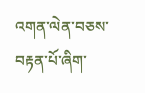འགན་ལེན་བཅས་བརྟན་པོ་ཞིག་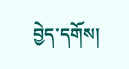བྱེད་དགོས།